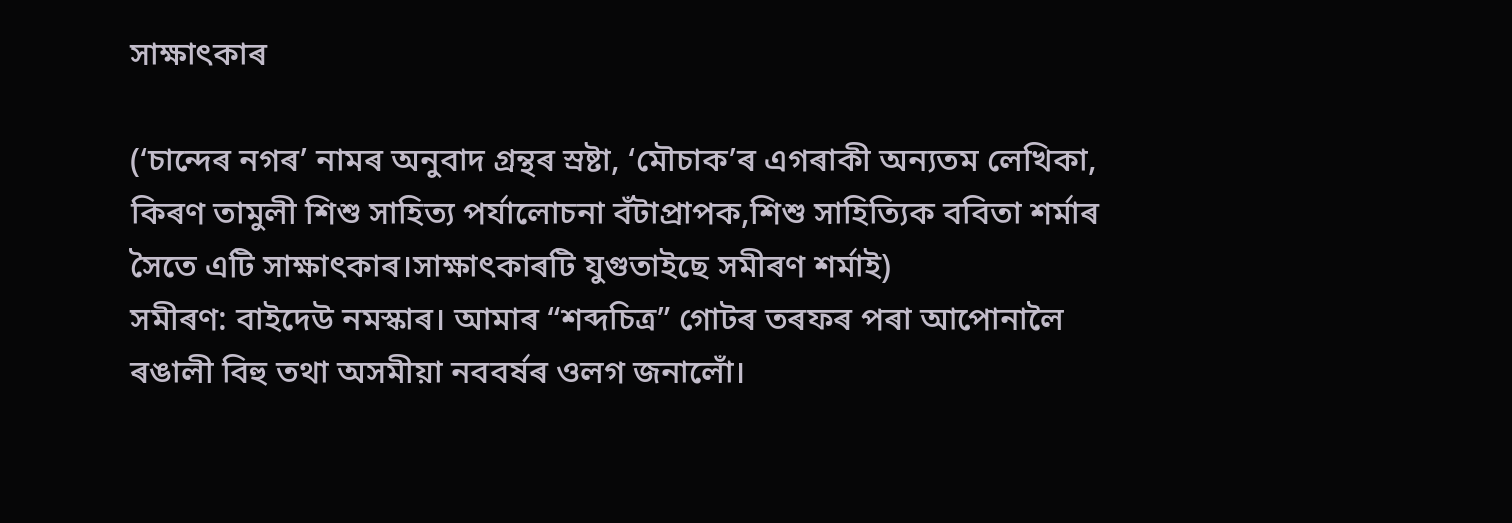সাক্ষাৎকাৰ

(‘চান্দেৰ নগৰ’ নামৰ অনুবাদ গ্ৰন্থৰ স্ৰষ্টা, ‘মৌচাক’ৰ এগৰাকী অন্যতম লেখিকা, কিৰণ তামুলী শিশু সাহিত্য পৰ্যালোচনা বঁটাপ্ৰাপক,শিশু সাহিত্যিক ববিতা শৰ্মাৰ সৈতে এটি সাক্ষাৎকাৰ।সাক্ষাৎকাৰটি যুগুতাইছে সমীৰণ শৰ্মাই)
সমীৰণ: বাইদেউ নমস্কাৰ। আমাৰ “শব্দচিত্ৰ” গোটৰ তৰফৰ পৰা আপোনালৈ ৰঙালী বিহু তথা অসমীয়া নববৰ্ষৰ ওলগ জনালোঁ।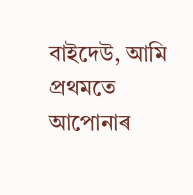বাইদেউ, আমি প্ৰথমতে আপোনাৰ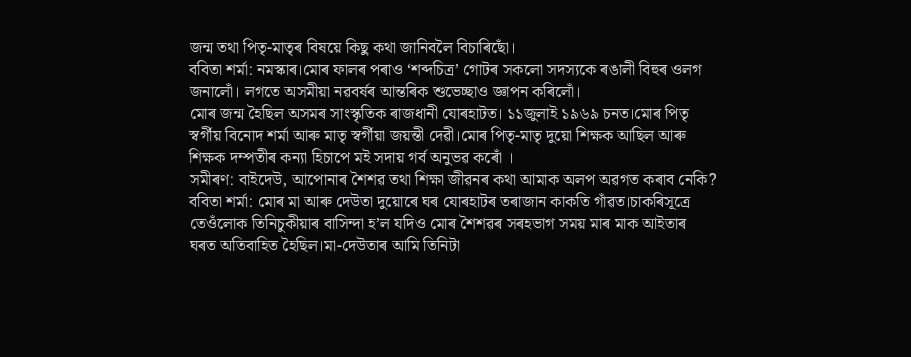জন্ম তথা পিতৃ-মাতৃৰ বিষয়ে কিছু কথা জানিবলৈ বিচাৰিছোঁ।
ববিতা শৰ্মা: নমস্কাৰ।মোৰ ফালৰ পৰাও ‘শব্দচিত্ৰ’ গোটৰ সকলো সদস্যকে ৰঙালী বিহুৰ ওলগ জনালোঁ। লগতে অসমীয়া নৱবৰ্ষৰ আন্তৰিক শুভেচ্ছাও জ্ঞাপন কৰিলোঁ।
মোৰ জন্ম হৈছিল অসমৰ সাংস্কৃতিক ৰাজধানী যোৰহাটত। ১১জুলাই ১৯৬৯ চনত।মোৰ পিতৃ স্বৰ্গীয় বিনোদ শৰ্মা আৰু মাতৃ স্বৰ্গীয়া জয়ন্তী দেৱী।মোৰ পিতৃ-মাতৃ দুয়ো শিক্ষক আছিল আৰু শিক্ষক দম্পতীৰ কন্যা হিচাপে মই সদায় গৰ্ব অনুভৱ কৰোঁ ।
সমীৰণ: বাইদেউ, আপোনাৰ শৈশৱ তথা শিক্ষা জীৱনৰ কথা আমাক অলপ অৱগত কৰাব নেকি?
ববিতা শৰ্মা: মোৰ মা আৰু দেউতা দুয়োৰে ঘৰ যোৰহাটৰ তৰাজান কাকতি গাঁৱত।চাকৰিসূত্ৰে তেওঁলোক তিনিচুকীয়াৰ বাসিন্দা হ’ল যদিও মোৰ শৈশৱৰ সৰহভাগ সময় মাৰ মাক আইতাৰ ঘৰত অতিবাহিত হৈছিল।মা-দেউতাৰ আমি তিনিটা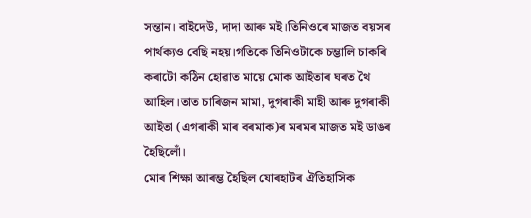সন্তান। বাইদেউ, দাদা আৰু মই।তিনিওৰে মাজত বয়সৰ পাৰ্থক্যও বেছি নহয়।গতিকে তিনিওটাকে চম্ভালি চাকৰি কৰাটো কঠিন হোৱাত মায়ে মোক আইতাৰ ঘৰত থৈ আহিল।তাত চাৰিজন মামা, দুগৰাকী মাহী আৰু দুগৰাকী আইতা (এগৰাকী মাৰ বৰমাক)ৰ মৰমৰ মাজত মই ডাঙৰ হৈছিলোঁ।
মোৰ শিক্ষা আৰম্ভ হৈছিল যোৰহাটৰ ঐতিহাসিক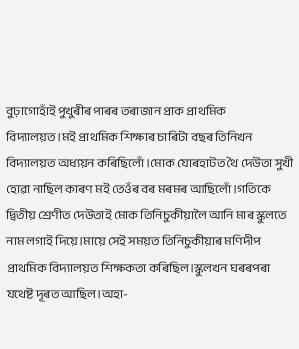বুঢ়াগোহাঁই পুখুৰীৰ পাৰৰ তৰাজান প্ৰাক প্ৰাথমিক বিদ্যালয়ত।মই প্ৰাথমিক শিক্ষাৰ চাৰিটা বছৰ তিনিখন বিদ্যালয়ত অধ্যয়ন কৰিছিলোঁ।মোক যোৰহাটত থৈ দেউতা সুখী হোৱা নাছিল কাৰণ মই তেওঁৰ বৰ মৰমৰ আছিলোঁ।গতিকে দ্বিতীয় শ্ৰেণীত দেউতাই মোক তিনিচুকীয়ালৈ আনি মাৰ স্কুলতে নাম লগাই দিয়ে।মায়ে সেই সময়ত তিনিচুকীয়াৰ মণিদীপ প্ৰাথমিক বিদ্যালয়ত শিক্ষকতা কৰিছিল।স্কুলখন ঘৰৰপৰা যথেষ্ট দূৰত আছিল।অহা-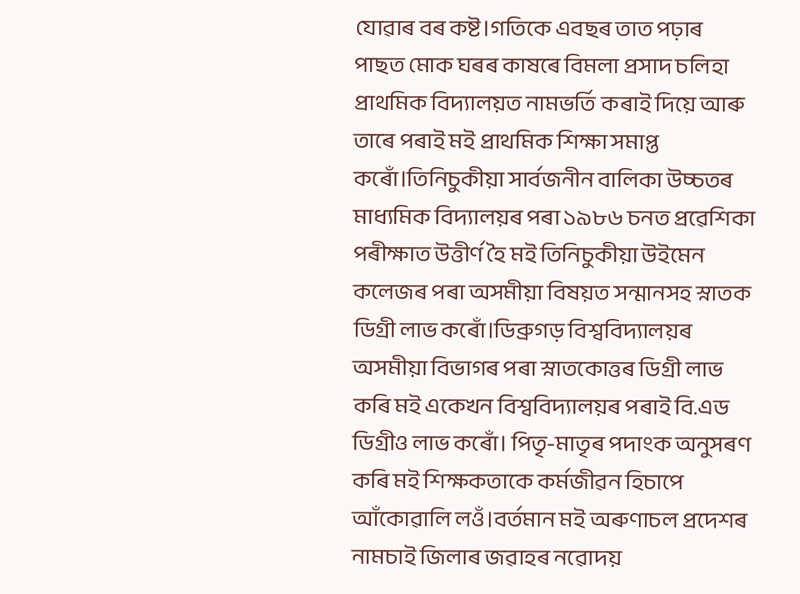যোৱাৰ বৰ কষ্ট।গতিকে এবছৰ তাত পঢ়াৰ পাছত মোক ঘৰৰ কাষৰে বিমলা প্ৰসাদ চলিহা প্ৰাথমিক বিদ্যালয়ত নামভৰ্তি কৰাই দিয়ে আৰু তাৰে পৰাই মই প্ৰাথমিক শিক্ষা সমাপ্ত কৰোঁ।তিনিচুকীয়া সাৰ্বজনীন বালিকা উচ্চতৰ মাধ্যমিক বিদ্যালয়ৰ পৰা ১৯৮৬ চনত প্ৰৱেশিকা পৰীক্ষাত উত্তীৰ্ণ হৈ মই তিনিচুকীয়া উইমেন কলেজৰ পৰা অসমীয়া বিষয়ত সন্মানসহ স্নাতক ডিগ্ৰী লাভ কৰোঁ।ডিব্ৰুগড় বিশ্ববিদ্যালয়ৰ অসমীয়া বিভাগৰ পৰা স্নাতকোত্তৰ ডিগ্ৰী লাভ কৰি মই একেখন বিশ্ববিদ্যালয়ৰ পৰাই বি.এড ডিগ্ৰীও লাভ কৰোঁ। পিতৃ-মাতৃৰ পদাংক অনুসৰণ কৰি মই শিক্ষকতাকে কৰ্মজীৱন হিচাপে আঁকোৱালি লওঁ।বৰ্তমান মই অৰুণাচল প্ৰদেশৰ নামচাই জিলাৰ জৱাহৰ নৱোদয়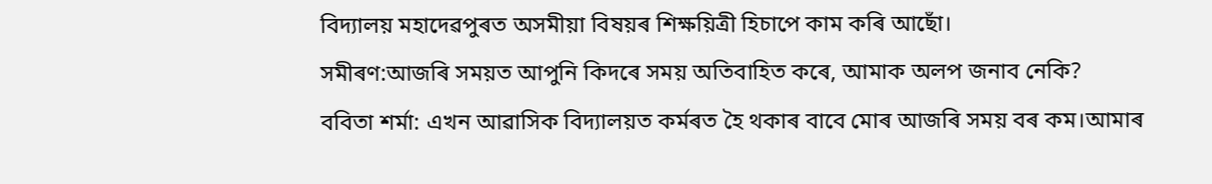বিদ্যালয় মহাদেৱপুৰত অসমীয়া বিষয়ৰ শিক্ষয়িত্ৰী হিচাপে কাম কৰি আছোঁ।
সমীৰণ:আজৰি সময়ত আপুনি কিদৰে সময় অতিবাহিত কৰে, আমাক অলপ জনাব নেকি?
ববিতা শৰ্মা: এখন আৱাসিক বিদ্যালয়ত কৰ্মৰত হৈ থকাৰ বাবে মোৰ আজৰি সময় বৰ কম।আমাৰ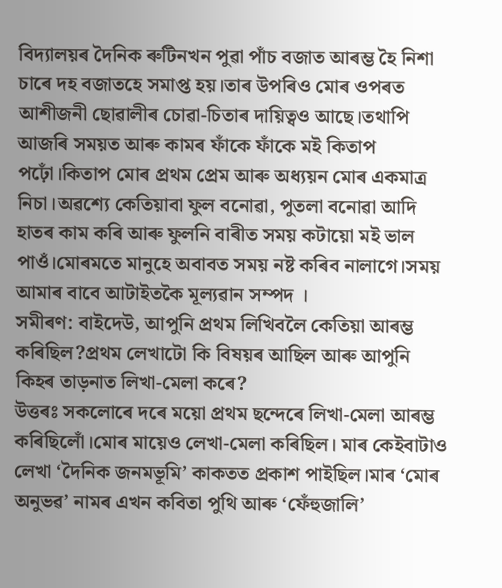বিদ্যালয়ৰ দৈনিক ৰুটিনখন পুৱা পাঁচ বজাত আৰম্ভ হৈ নিশা চাৰে দহ বজাতহে সমাপ্ত হয়।তাৰ উপৰিও মোৰ ওপৰত আশীজনী ছোৱালীৰ চোৱা-চিতাৰ দায়িত্বও আছে।তথাপি আজৰি সময়ত আৰু কামৰ ফাঁকে ফাঁকে মই কিতাপ পঢ়োঁ।কিতাপ মোৰ প্ৰথম প্ৰেম আৰু অধ্যয়ন মোৰ একমাত্ৰ নিচা।অৱশ্যে কেতিয়াবা ফুল বনোৱা, পুতলা বনোৱা আদি হাতৰ কাম কৰি আৰু ফুলনি বাৰীত সময় কটায়ো মই ভাল পাওঁ।মোৰমতে মানুহে অবাবত সময় নষ্ট কৰিব নালাগে।সময় আমাৰ বাবে আটাইতকৈ মূল্যৱান সম্পদ ।
সমীৰণ: বাইদেউ, আপুনি প্ৰথম লিখিবলৈ কেতিয়া আৰম্ভ কৰিছিল?প্ৰথম লেখাটো কি বিষয়ৰ আছিল আৰু আপুনি কিহৰ তাড়নাত লিখা-মেলা কৰে?
উত্তৰঃ সকলোৰে দৰে ময়ো প্ৰথম ছন্দেৰে লিখা-মেলা আৰম্ভ কৰিছিলোঁ।মোৰ মায়েও লেখা-মেলা কৰিছিল। মাৰ কেইবাটাও লেখা ‘দৈনিক জনমভূমি’ কাকতত প্ৰকাশ পাইছিল।মাৰ ‘মোৰ অনুভৱ’ নামৰ এখন কবিতা পুথি আৰু ‘ফেঁহুজালি’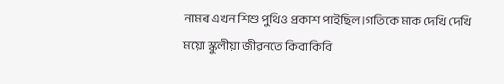নামৰ এখন শিশু পুথিও প্ৰকাশ পাইছিল।গতিকে মাক দেখি দেখি ময়ো স্কুলীয়া জীৱনতে কিবাকিবি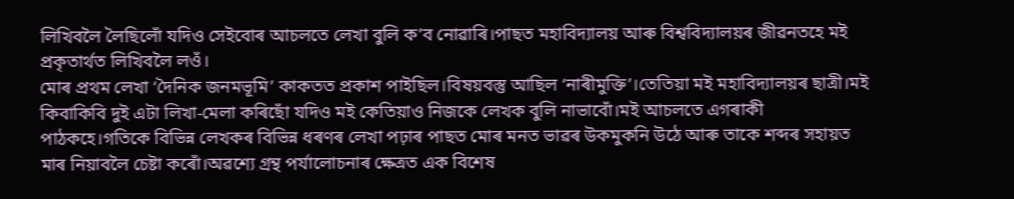লিখিবলৈ লৈছিলোঁ যদিও সেইবোৰ আচলতে লেখা বুলি ক’ব নোৱাৰি।পাছত মহাবিদ্যালয় আৰু বিশ্ববিদ্যালয়ৰ জীৱনতহে মই প্ৰকৃতাৰ্থত লিখিবলৈ লওঁ।
মোৰ প্ৰথম লেখা ‘দৈনিক জনমভূমি’ কাকতত প্ৰকাশ পাইছিল।বিষয়বস্তু আছিল ‘নাৰীমুক্তি’।তেতিয়া মই মহাবিদ্যালয়ৰ ছাত্ৰী।মই কিবাকিবি দুই এটা লিখা-মেলা কৰিছোঁ যদিও মই কেতিয়াও নিজকে লেখক বুলি নাভাবোঁ।মই আচলতে এগৰাকী পাঠকহে।গতিকে বিভিন্ন লেখকৰ বিভিন্ন ধৰণৰ লেখা পঢ়াৰ পাছত মোৰ মনত ভাৱৰ উকমুকনি উঠে আৰু তাকে শব্দৰ সহায়ত মাৰ নিয়াবলৈ চেষ্টা কৰোঁ।অৱশ্যে গ্ৰন্থ পৰ্যালোচনাৰ ক্ষেত্ৰত এক বিশেষ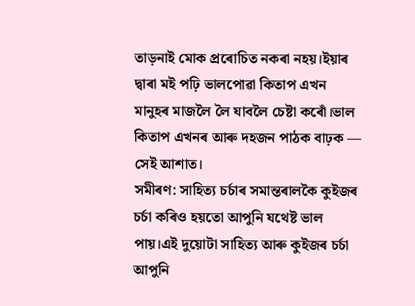তাড়নাই মোক প্ৰৰোচিত নকৰা নহয়।ইয়াৰ দ্বাৰা মই পঢ়ি ভালপোৱা কিতাপ এখন মানুহৰ মাজলৈ লৈ যাবলৈ চেষ্টা কৰোঁ।ভাল কিতাপ এখনৰ আৰু দহজন পাঠক বাঢ়ক — সেই আশাত।
সমীৰণ: সাহিত্য চৰ্চাৰ সমান্তৰালকৈ কুইজৰ চৰ্চা কৰিও হয়তো আপুনি যথেষ্ট ভাল পায়।এই দুয়োটা সাহিত্য আৰু কুইজৰ চৰ্চা আপুনি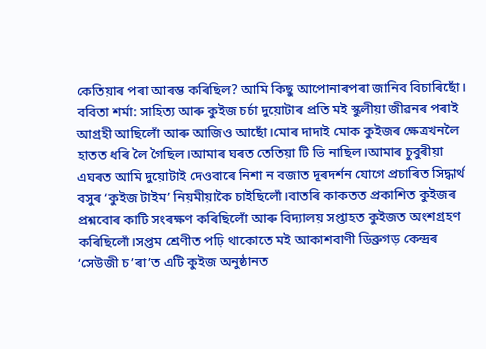কেতিয়াৰ পৰা আৰম্ভ কৰিছিল? আমি কিছু আপোনাৰপৰা জানিব বিচাৰিছোঁ।
ববিতা শৰ্মা: সাহিত্য আৰু কুইজ চৰ্চা দুয়োটাৰ প্ৰতি মই স্কুলীয়া জীৱনৰ পৰাই আগ্ৰহী আছিলোঁ আৰু আজিও আছোঁ।মোৰ দাদাই মোক কুইজৰ ক্ষেত্ৰখনলৈ হাতত ধৰি লৈ গৈছিল।আমাৰ ঘৰত তেতিয়া টি ভি নাছিল।আমাৰ চুবুৰীয়া এঘৰত আমি দুয়োটাই দেওবাৰে নিশা ন বজাত দূৰদৰ্শন যোগে প্ৰচাৰিত সিদ্ধাৰ্থ বসুৰ ‘কুইজ টাইম’ নিয়মীয়াকৈ চাইছিলোঁ।বাতৰি কাকতত প্ৰকাশিত কুইজৰ প্ৰশ্নবোৰ কাটি সংৰক্ষণ কৰিছিলোঁ আৰু বিদ্যালয় সপ্তাহত কুইজত অংশগ্ৰহণ কৰিছিলোঁ।সপ্তম শ্ৰেণীত পঢ়ি থাকোতে মই আকাশবাণী ডিব্ৰুগড় কেন্দ্ৰৰ ‘সেউজী চ’ৰা’ত এটি কুইজ অনুষ্ঠানত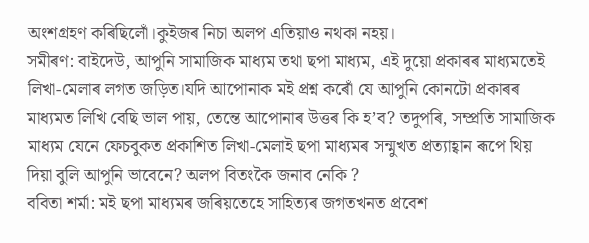অংশগ্ৰহণ কৰিছিলোঁ।কুইজৰ নিচা অলপ এতিয়াও নথকা নহয়।
সমীৰণ: বাইদেউ, আপুনি সামাজিক মাধ্যম তথা ছপা মাধ্যম, এই দুয়ো প্রকাৰৰ মাধ্যমতেই লিখা-মেলাৰ লগত জড়িত।যদি আপোনাক মই প্ৰশ্ন কৰোঁ যে আপুনি কোনটো প্ৰকাৰৰ মাধ্যমত লিখি বেছি ভাল পায়, তেন্তে আপোনাৰ উত্তৰ কি হ’ব? তদুপৰি, সম্প্ৰতি সামাজিক মাধ্যম যেনে ফেচবুকত প্ৰকাশিত লিখা-মেলাই ছপা মাধ্যমৰ সন্মুখত প্ৰত্যাহ্বান ৰূপে থিয় দিয়া বুলি আপুনি ভাবেনে? অলপ বিতংকৈ জনাব নেকি ?
ববিতা শৰ্মা: মই ছপা মাধ্যমৰ জৰিয়তেহে সাহিত্যৰ জগতখনত প্ৰবেশ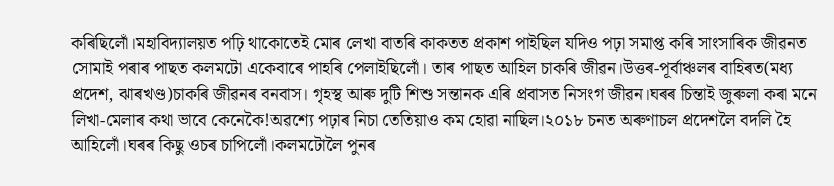কৰিছিলোঁ।মহাবিদ্যালয়ত পঢ়ি থাকোতেই মোৰ লেখা বাতৰি কাকতত প্ৰকাশ পাইছিল যদিও পঢ়া সমাপ্ত কৰি সাংসাৰিক জীৱনত সোমাই পৰাৰ পাছত কলমটো একেবাৰে পাহৰি পেলাইছিলোঁ। তাৰ পাছত আহিল চাকৰি জীৱন।উত্তৰ-পূৰ্বাঞ্চলৰ বাহিৰত(মধ্য প্ৰদেশ, ঝাৰখণ্ড)চাকৰি জীৱনৰ বনবাস। গৃহস্থ আৰু দুটি শিশু সন্তানক এৰি প্ৰবাসত নিসংগ জীৱন।ঘৰৰ চিন্তাই জুৰুলা কৰা মনে লিখা-মেলাৰ কথা ভাবে কেনেকৈ!অৱশ্যে পঢ়াৰ নিচা তেতিয়াও কম হোৱা নাছিল।২০১৮ চনত অৰুণাচল প্ৰদেশলৈ বদলি হৈ আহিলোঁ।ঘৰৰ কিছু ওচৰ চাপিলোঁ।কলমটোলৈ পুনৰ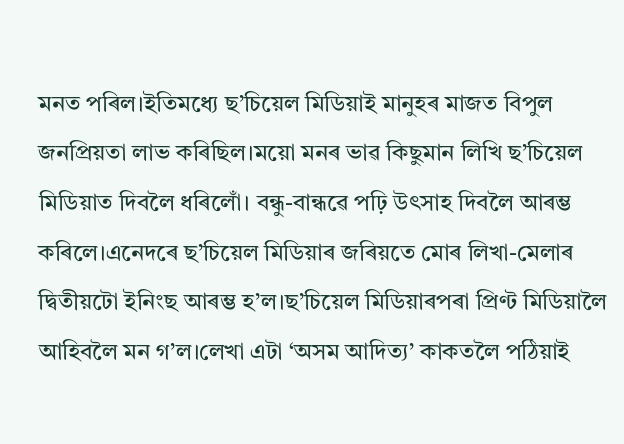মনত পৰিল।ইতিমধ্যে ছ’চিয়েল মিডিয়াই মানুহৰ মাজত বিপুল জনপ্ৰিয়তা লাভ কৰিছিল।ময়ো মনৰ ভাৱ কিছুমান লিখি ছ’চিয়েল মিডিয়াত দিবলৈ ধৰিলোঁ। বন্ধু-বান্ধৱে পঢ়ি উৎসাহ দিবলৈ আৰম্ভ কৰিলে।এনেদৰে ছ’চিয়েল মিডিয়াৰ জৰিয়তে মোৰ লিখা-মেলাৰ
দ্বিতীয়টো ইনিংছ আৰম্ভ হ’ল।ছ’চিয়েল মিডিয়াৰপৰা প্ৰিণ্ট মিডিয়ালৈ আহিবলৈ মন গ’ল।লেখা এটা ‘অসম আদিত্য’ কাকতলৈ পঠিয়াই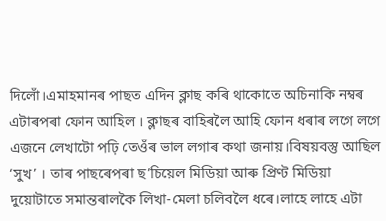দিলোঁ।এমাহমানৰ পাছত এদিন ক্লাছ কৰি থাকোতে অচিনাকি নম্বৰ এটাৰপৰা ফোন আহিল । ক্লাছৰ বাহিৰলৈ আহি ফোন ধৰাৰ লগে লগে এজনে লেখাটো পঢ়ি তেওঁৰ ভাল লগাৰ কথা জনায়।বিষয়বস্তু আছিল ‘সুখ’ । তাৰ পাছৰেপৰা ছ’চিয়েল মিডিয়া আৰু প্ৰিণ্ট মিডিয়া দুয়োটাতে সমান্তৰালকৈ লিখা-মেলা চলিবলৈ ধৰে।লাহে লাহে এটা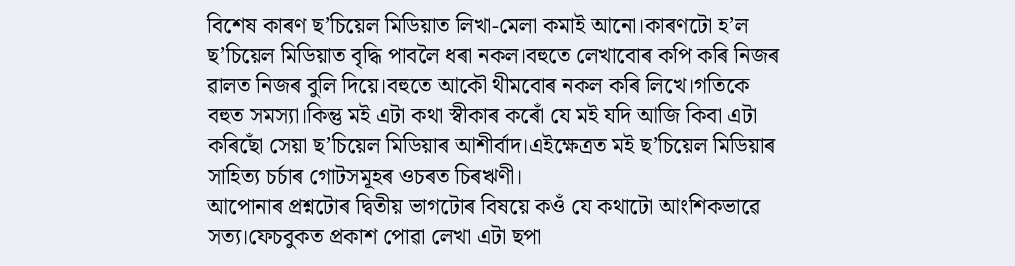বিশেষ কাৰণ ছ’চিয়েল মিডিয়াত লিখা-মেলা কমাই আনো।কাৰণটো হ’ল ছ’চিয়েল মিডিয়াত বৃদ্ধি পাবলৈ ধৰা নকল।বহুতে লেখাবোৰ কপি কৰি নিজৰ ৱালত নিজৰ বুলি দিয়ে।বহুতে আকৌ থীমবোৰ নকল কৰি লিখে।গতিকে বহুত সমস্যা।কিন্তু মই এটা কথা স্বীকাৰ কৰোঁ যে মই যদি আজি কিবা এটা কৰিছোঁ সেয়া ছ’চিয়েল মিডিয়াৰ আশীৰ্বাদ।এইক্ষেত্ৰত মই ছ’চিয়েল মিডিয়াৰ সাহিত্য চৰ্চাৰ গোটসমূহৰ ওচৰত চিৰঋণী।
আপোনাৰ প্ৰশ্নটোৰ দ্বিতীয় ভাগটোৰ বিষয়ে কওঁ যে কথাটো আংশিকভাৱে সত্য।ফেচবুকত প্ৰকাশ পোৱা লেখা এটা ছপা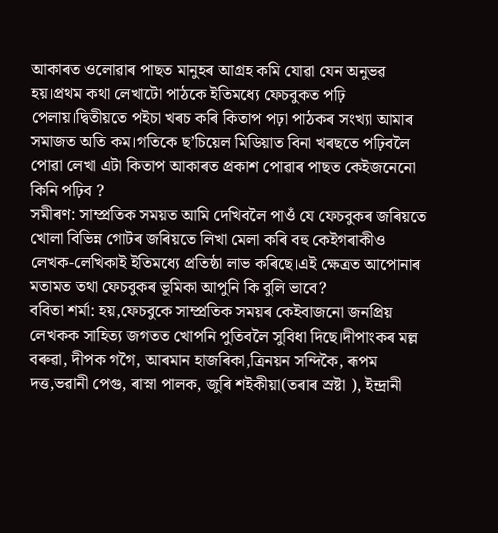আকাৰত ওলোৱাৰ পাছত মানুহৰ আগ্ৰহ কমি যোৱা যেন অনুভৱ হয়।প্ৰথম কথা লেখাটো পাঠকে ইতিমধ্যে ফেচবুকত পঢ়ি পেলায়।দ্বিতীয়তে পইচা খৰচ কৰি কিতাপ পঢ়া পাঠকৰ সংখ্যা আমাৰ সমাজত অতি কম।গতিকে ছ’চিয়েল মিডিয়াত বিনা খৰছতে পঢ়িবলৈ পোৱা লেখা এটা কিতাপ আকাৰত প্ৰকাশ পোৱাৰ পাছত কেইজনেনো কিনি পঢ়িব ?
সমীৰণ: সাম্প্ৰতিক সময়ত আমি দেখিবলৈ পাওঁ যে ফেচবুকৰ জৰিয়তে খোলা বিভিন্ন গোটৰ জৰিয়তে লিখা মেলা কৰি বহু কেইগৰাকীও লেখক-লেখিকাই ইতিমধ্যে প্ৰতিষ্ঠা লাভ কৰিছে।এই ক্ষেত্ৰত আপোনাৰ মতামত তথা ফেচবুকৰ ভূমিকা আপুনি কি বুলি ভাবে?
ববিতা শৰ্মা: হয়,ফেচবুকে সাম্প্ৰতিক সময়ৰ কেইবাজনো জনপ্ৰিয় লেখকক সাহিত্য জগতত খোপনি পুতিবলৈ সুবিধা দিছে।দীপাংকৰ মল্ল বৰুৱা, দীপক গগৈ, আৰমান হাজৰিকা,ত্ৰিনয়ন সন্দিকৈ, ৰূপম দত্ত,ভৱানী পেগু, ৰাস্না পালক, জুৰি শইকীয়া(তৰাৰ স্ৰষ্টা ), ইন্দ্ৰানী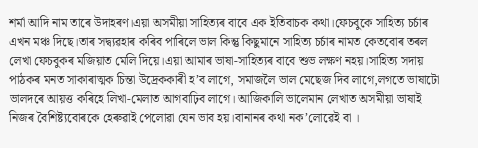শৰ্মা আদি নাম তাৰে উদাহৰণ।এয়া অসমীয়া সাহিত্যৰ বাবে এক ইতিবাচক কথা।ফেচবুকে সাহিত্য চৰ্চাৰ এখন মঞ্চ দিছে।তাৰ সদ্ব্যৱহাৰ কৰিব পাৰিলে ভাল কিন্তু কিছুমানে সাহিত্য চৰ্চাৰ নামত কেতবোৰ তৰল লেখা ফেচবুকৰ মজিয়াত মেলি দিয়ে।এয়া আমাৰ ভাষা-সাহিত্যৰ বাবে শুভ লক্ষণ নহয়।সাহিত্য সদায় পাঠকৰ মনত সাকাৰাত্মক চিন্তা উদ্ৰেককাৰী হ’ব লাগে, সমাজলৈ ভাল মেছেজ দিব লাগে,লগতে ভাষাটো ভালদৰে আয়ত্ত কৰিহে লিখা-মেলাত আগবাঢ়িব লাগে। আজিকালি ভালেমান লেখাত অসমীয়া ভাষাই নিজৰ বৈশিষ্ট্যবোৰকে হেৰুৱাই পেলোৱা যেন ভাব হয়।বানানৰ কথা নক’লোৱেই বা ।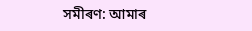সমীৰণ: আমাৰ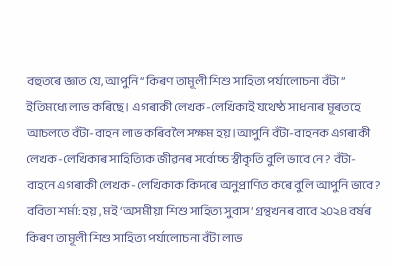বহুতৰে জ্ঞাত যে, আপুনি “কিৰণ তামূলী শিশু সাহিত্য পৰ্যালোচনা বঁটা” ইতিমধ্যে লাভ কৰিছে। এগৰাকী লেখক-লেখিকাই যথেষ্ঠ সাধনাৰ মূৰতহে আচলতে বঁটা-বাহন লাভ কৰিবলৈ সক্ষম হয়।আপুনি বঁটা-বাহনক এগৰাকী লেখক-লেখিকাৰ সাহিত্যিক জীৱনৰ সৰ্বোচ্চ স্বীকৃতি বুলি ভাবে নে? বঁটা-বাহনে এগৰাকী লেখক-লেখিকাক কিদৰে অনুপ্ৰাণিত কৰে বুলি আপুনি ভাবে?
ববিতা শৰ্মা: হয় , মই ‘অসমীয়া শিশু সাহিত্য সুবাস’ গ্ৰন্থখনৰ বাবে ২০২৪ বৰ্ষৰ কিৰণ তামূলী শিশু সাহিত্য পৰ্যালোচনা বঁটা লাভ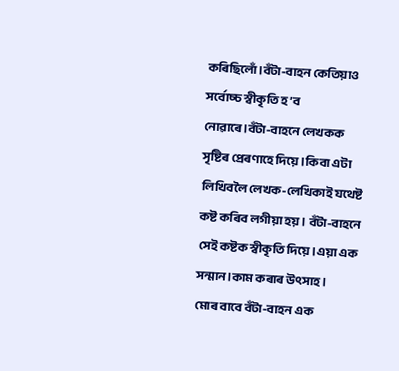কৰিছিলোঁ।বঁটা-বাহন কেতিয়াও সৰ্বোচ্চ স্বীকৃতি হ’ব নোৱাৰে।বঁটা-বাহনে লেখকক সৃষ্টিৰ প্ৰেৰণাহে দিয়ে।কিবা এটা লিখিবলৈ লেখক-লেখিকাই যথেষ্ট কষ্ট কৰিব লগীয়া হয়। বঁটা-বাহনে সেই কষ্টক স্বীকৃতি দিয়ে।এয়া এক সন্মান।কাম কৰাৰ উৎসাহ।
মোৰ বাবে বঁটা-বাহন এক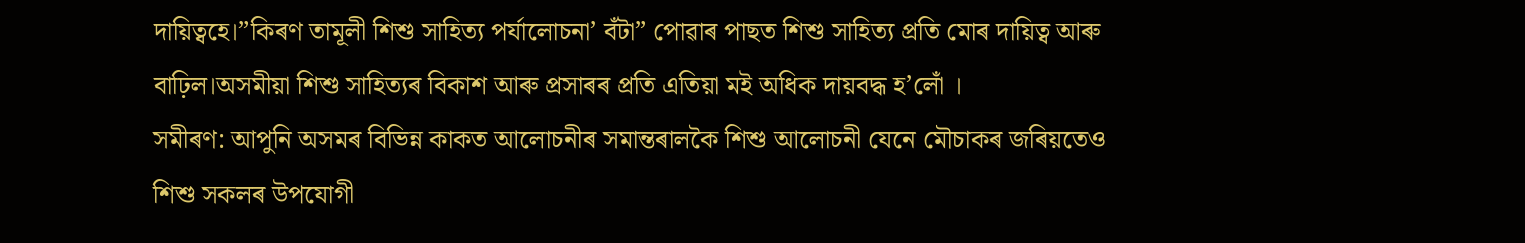দায়িত্বহে।”কিৰণ তামূলী শিশু সাহিত্য পৰ্যালোচনা’ বঁটা” পোৱাৰ পাছত শিশু সাহিত্য প্ৰতি মোৰ দায়িত্ব আৰু বাঢ়িল।অসমীয়া শিশু সাহিত্যৰ বিকাশ আৰু প্ৰসাৰৰ প্ৰতি এতিয়া মই অধিক দায়বদ্ধ হ’লোঁ ।
সমীৰণ: আপুনি অসমৰ বিভিন্ন কাকত আলোচনীৰ সমান্তৰালকৈ শিশু আলোচনী যেনে মৌচাকৰ জৰিয়তেও শিশু সকলৰ উপযোগী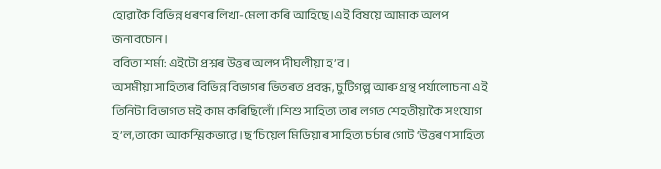হোৱাকৈ বিভিন্ন ধৰণৰ লিখা-মেলা কৰি আহিছে।এই বিষয়ে আমাক অলপ জনাবচোন।
ববিতা শৰ্মা: এইটো প্ৰশ্নৰ উত্তৰ অলপ দীঘলীয়া হ’ব।
অসমীয়া সাহিত্যৰ বিভিন্ন বিভাগৰ ভিতৰত প্ৰবন্ধ, চুটিগল্প আৰু গ্ৰন্থ পৰ্যালোচনা এই তিনিটা বিভাগত মই কাম কৰিছিলোঁ।শিশু সাহিত্য তাৰ লগত শেহতীয়াকৈ সংযোগ হ’ল,তাকো আকস্মিকভাৱে।ছ’চিয়েল মিডিয়াৰ সাহিত্য চৰ্চাৰ গোট ‘উত্তৰণ সাহিত্য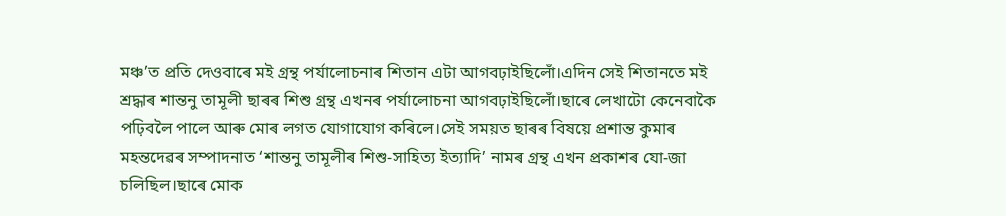মঞ্চ’ত প্ৰতি দেওবাৰে মই গ্ৰন্থ পৰ্যালোচনাৰ শিতান এটা আগবঢ়াইছিলোঁ।এদিন সেই শিতানতে মই শ্ৰদ্ধাৰ শান্তনু তামূলী ছাৰৰ শিশু গ্ৰন্থ এখনৰ পৰ্যালোচনা আগবঢ়াইছিলোঁ।ছাৰে লেখাটো কেনেবাকৈ পঢ়িবলৈ পালে আৰু মোৰ লগত যোগাযোগ কৰিলে।সেই সময়ত ছাৰৰ বিষয়ে প্ৰশান্ত কুমাৰ মহন্তদেৱৰ সম্পাদনাত ‘শান্তনু তামূলীৰ শিশু-সাহিত্য ইত্যাদি’ নামৰ গ্ৰন্থ এখন প্ৰকাশৰ যো-জা চলিছিল।ছাৰে মোক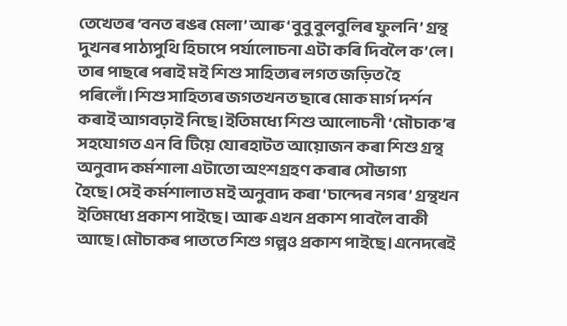তেখেতৰ ‘বনত ৰঙৰ মেলা’ আৰু ‘বুবু বুলবুলিৰ ফুলনি’ গ্ৰন্থ দুখনৰ পাঠ্যপুথি হিচাপে পৰ্যালোচনা এটা কৰি দিবলৈ ক’লে। তাৰ পাছৰে পৰাই মই শিশু সাহিত্যৰ লগত জড়িত হৈ পৰিলোঁ।শিশু সাহিত্যৰ জগতখনত ছাৰে মোক মাৰ্গ দৰ্শন কৰাই আগবঢ়াই নিছে।ইতিমধ্যে শিশু আলোচনী ‘মৌচাক’ৰ সহযোগত এন বি টিয়ে যোৰহাটত আয়োজন কৰা শিশু গ্ৰন্থ অনুবাদ কৰ্মশালা এটাতো অংশগ্ৰহণ কৰাৰ সৌভাগ্য হৈছে।সেই কৰ্মশালাত মই অনুবাদ কৰা ‘চান্দেৰ নগৰ’ গ্ৰন্থখন ইতিমধ্যে প্ৰকাশ পাইছে। আৰু এখন প্ৰকাশ পাবলৈ বাকী আছে।মৌচাকৰ পাততে শিশু গল্পও প্ৰকাশ পাইছে।এনেদৰেই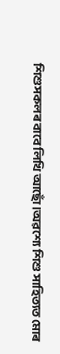শিশুসকলৰ বাবে লিখি আছোঁ।অৱশ্যে শিশু সাহিত্যত মোৰ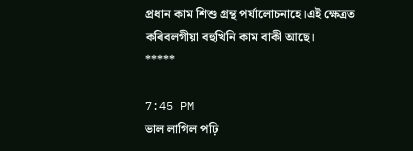প্ৰধান কাম শিশু গ্ৰন্থ পৰ্যালোচনাহে।এই ক্ষেত্ৰত কৰিবলগীয়া বহুখিনি কাম বাকী আছে।
*****

7:45 PM
ভাল লাগিল পঢ়ি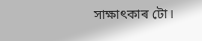সাক্ষাৎকাৰ টো।